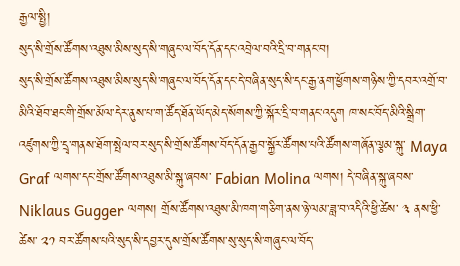རྒྱལ་སྤྱི།
སུད་སི་གྲོས་ཚོགས་འཐུས་མིས་སུད་སི་གཞུང་ལ་བོད་དོན་དང་འབྲེལ་བའི་དྲི་བ་གནང་བ།
སུད་སི་གྲོས་ཚོགས་འཐུས་མིས་སུད་སི་གཞུང་ལ་བོད་དོན་དང་དེ་བཞིན་སུད་སི་དང་རྒྱ་ནག་ཕྱོགས་གཉིས་ཀྱི་དབར་འགྲོ་བ་མིའི་ཐོབ་ཐང་གི་གྲོས་མོལ་དེར་ནུས་པ་ག་ཚོད་ཐོན་ཡོད་མེད་སོགས་ཀྱི་སྐོར་དྲི་བ་གནང་འདུག ཁ་སང་བོད་མིའི་སྒྲིག་འཛུགས་ཀྱི་དྲྭ་གནས་ཐོག་སྤེལ་བར་སུད་སི་གྲོས་ཚོགས་བོད་དོན་རྒྱབ་སྐྱོར་ཚོགས་པའི་ཚོགས་གཞོན་ལྕམ་སྐུ་ Maya Graf ལགས་དང་གྲོས་ཚོགས་འཐུས་མི་སྐུ་ཞབས་ Fabian Molina ལགས། དེ་བཞིན་སྐུ་ཞབས་ Niklaus Gugger ལགས། གྲོས་ཚོགས་འཐུས་མི་ཁག་གཅིག་ནས་ཉེ་ལམ་ཟླ་བ་འདིའི་ཕྱི་ཚེས་ ༣ ནས་ཕྱི་ཚེས་ ༢༡ བར་ཚོགས་པའི་སུད་སི་དབྱར་དུས་གྲོས་ཚོགས་སུ་སུད་སི་གཞུང་ལ་བོད་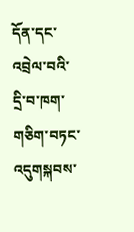དོན་དང་འབྲེལ་བའི་དྲི་བ་ཁག་གཅིག་བཏང་འདུགསྐབས་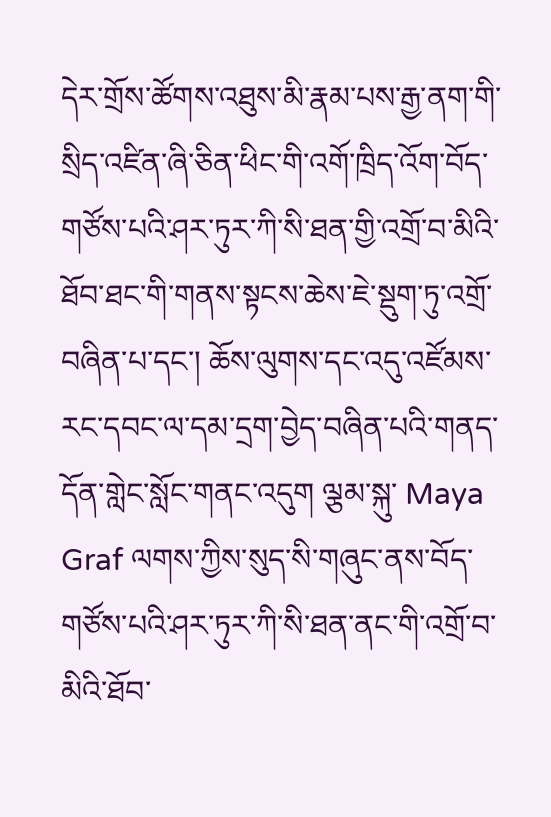དེར་གྲོས་ཚོགས་འཐུས་མི་རྣམ་པས་རྒྱ་ནག་གི་སྲིད་འཛིན་ཞི་ཅིན་ཕིང་གི་འགོ་ཁྲིད་འོག་བོད་གཙོས་པའི་ཤར་ཏུར་ཀི་སི་ཐན་གྱི་འགྲོ་བ་མིའི་ཐོབ་ཐང་གི་གནས་སྟངས་ཆེས་ཇེ་སྡུག་ཏུ་འགྲོ་བཞིན་པ་དང་། ཆོས་ལུགས་དང་འདུ་འཛོམས་རང་དབང་ལ་དམ་དྲག་བྱེད་བཞིན་པའི་གནད་དོན་གླེང་སློང་གནང་འདུག ལྕམ་སྐུ་ Maya Graf ལགས་ཀྱིས་སུད་སི་གཞུང་ནས་བོད་གཙོས་པའི་ཤར་ཏུར་ཀི་སི་ཐན་ནང་གི་འགྲོ་བ་མིའི་ཐོབ་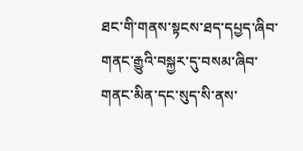ཐང་གི་གནས་སྟངས་ཐད་དཔྱད་ཞིབ་གནང་རྒྱུའི་བསྐྱར་དུ་བསམ་ཞིབ་གནང་མིན་དང་སུད་སི་ནས་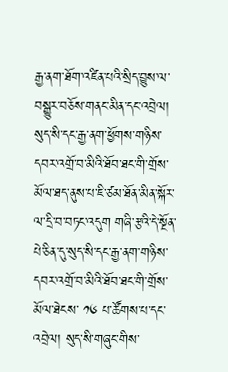རྒྱ་ནག་ཐོག་འཛིན་པའི་སྲིད་བྱུས་ལ་བསྒྱུར་བཅོས་གནང་མིན་དང་འབྲེལ།  སུད་སི་དང་རྒྱ་ནག་ཕྱོགས་གཉིས་དབར་འགྲོ་བ་མིའི་ཐོབ་ཐང་གི་གྲོས་མོལ་ཐད་ནུས་པ་ཇི་ཙམ་ཐོན་མིན་སྐོར་ལ་དྲི་བ་བཏང་འདུག གཞི་རྩའི་དེ་སྔོན་པེ་ཅིན་དུ་སུད་སི་དང་རྒྱ་ནག་གཉིས་དབར་འགྲོ་བ་མིའི་ཐོབ་ཐང་གི་གྲོས་མོལ་ཐེངས་ ༡༦ པ་ཚོགས་པ་དང་འབྲེལ། སུད་སི་གཞུང་གིས་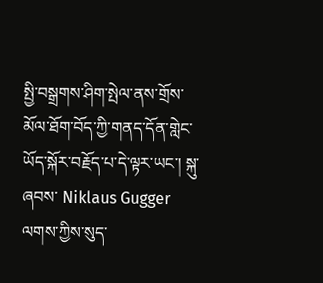སྤྱི་བསྒྲགས་ཤིག་སྤེལ་ནས་གྲོས་མོལ་ཐོག་བོད་ཀྱི་གནད་དོན་གླེང་ཡོད་སྐོར་བརྗོད་པ་དེ་ལྟར་ཡང་། སྐུ་ཞབས་ Niklaus Gugger ལགས་ཀྱིས་སུད་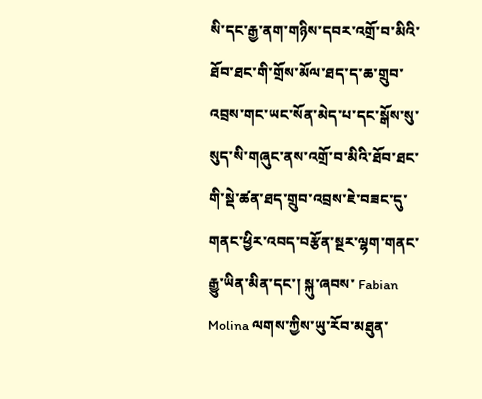སི་དང་རྒྱ་ནག་གཉིས་དབར་འགྲོ་བ་མིའི་ཐོབ་ཐང་གི་གྲོས་མོལ་ཐད་ད་ཆ་གྲུབ་འབྲས་གང་ཡང་སོན་མེད་པ་དང་སྒོས་སུ་སུད་སི་གཞུང་ནས་འགྲོ་བ་མིའི་ཐོབ་ཐང་གི་སྡེ་ཚན་ཐད་གྲུབ་འབྲས་ཇེ་བཟང་དུ་གནང་ཕྱིར་འབད་བརྩོན་སྔར་ལྷག་གནང་རྒྱུ་ཡིན་མིན་དང་། སྐུ་ཞབས་ Fabian Molina ལགས་ཀྱིས་ཡུ་རོབ་མཐུན་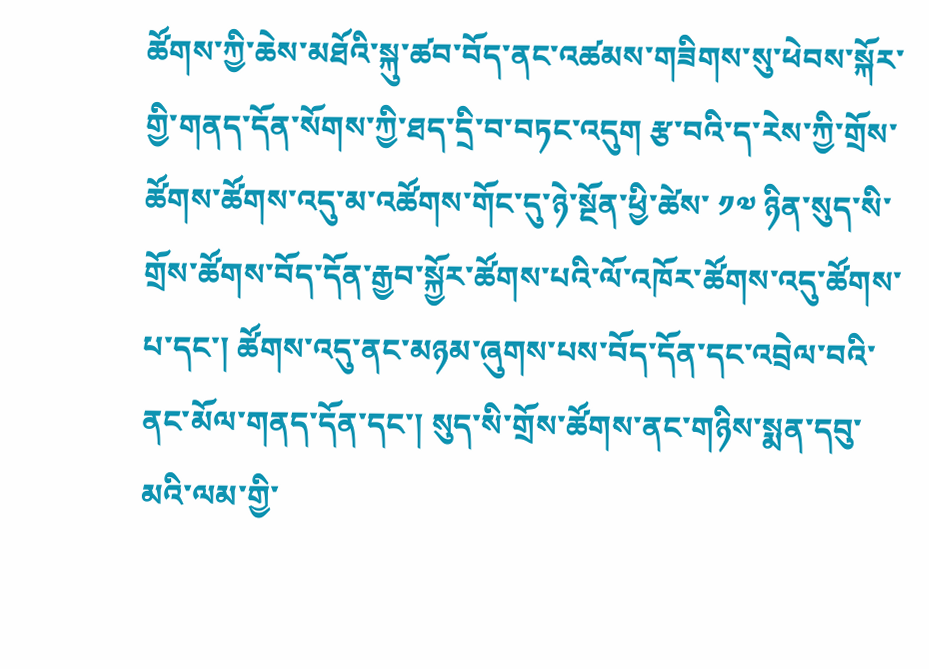ཚོགས་ཀྱི་ཆེས་མཐོའི་སྐུ་ཚབ་བོད་ནང་འཚམས་གཟིགས་སུ་ཕེབས་སྐོར་གྱི་གནད་དོན་སོགས་ཀྱི་ཐད་དྲི་བ་བཏང་འདུག རྩ་བའི་ད་རེས་ཀྱི་གྲོས་ཚོགས་ཚོགས་འདུ་མ་འཚོགས་གོང་དུ་ཉེ་སྔོན་ཕྱི་ཚེས་ ༡༧ ཉིན་སུད་སི་གྲོས་ཚོགས་བོད་དོན་རྒྱབ་སྐྱོར་ཚོགས་པའི་ལོ་འཁོར་ཚོགས་འདུ་ཚོགས་པ་དང་། ཚོགས་འདུ་ནང་མཉམ་ཞུགས་པས་བོད་དོན་དང་འབྲེལ་བའི་ནང་མོལ་གནད་དོན་དང་། སུད་སི་གྲོས་ཚོགས་ནང་གཉིས་སྨན་དབུ་མའི་ལམ་གྱི་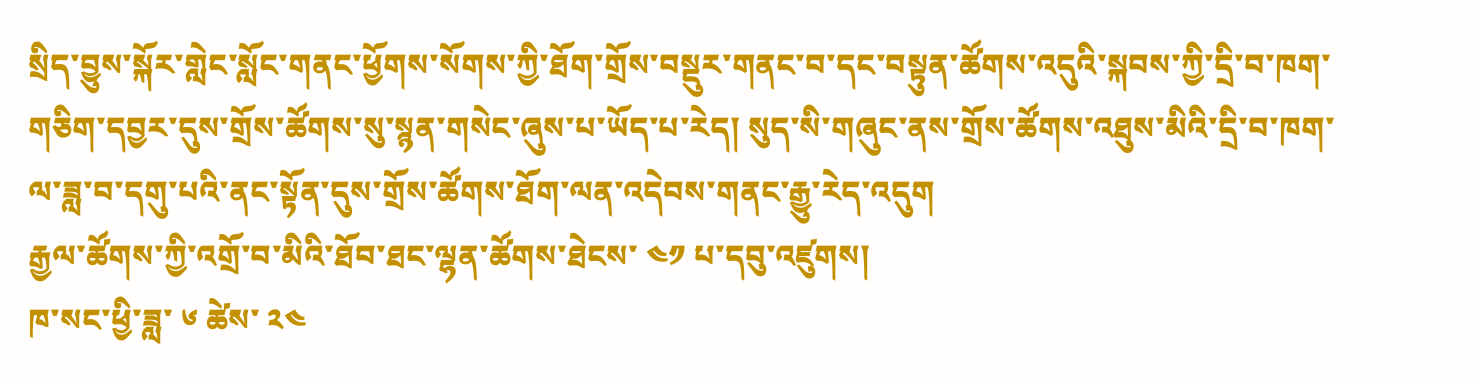སྲིད་བྱུས་སྐོར་གླེང་སློང་གནང་ཕྱོགས་སོགས་ཀྱི་ཐོག་གྲོས་བསྡུར་གནང་བ་དང་བསྟུན་ཚོགས་འདུའི་སྐབས་ཀྱི་དྲི་བ་ཁག་གཅིག་དབྱར་དུས་གྲོས་ཚོགས་སུ་སྙན་གསེང་ཞུས་པ་ཡོད་པ་རེད། སུད་སི་གཞུང་ནས་གྲོས་ཚོགས་འཐུས་མིའི་དྲི་བ་ཁག་ལ་ཟླ་བ་དགུ་པའི་ནང་སྟོན་དུས་གྲོས་ཚོགས་ཐོག་ལན་འདེབས་གནང་རྒྱུ་རེད་འདུག
རྒྱལ་ཚོགས་ཀྱི་འགྲོ་བ་མིའི་ཐོབ་ཐང་ལྷན་ཚོགས་ཐེངས་ ༤༡ པ་དབུ་འཛུགས།
ཁ་སང་ཕྱི་ཟླ་ ༦ ཚེས་ ༢༤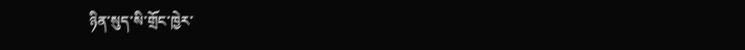ཉིན་སུད་སི་གྲོང་ཁྱེར་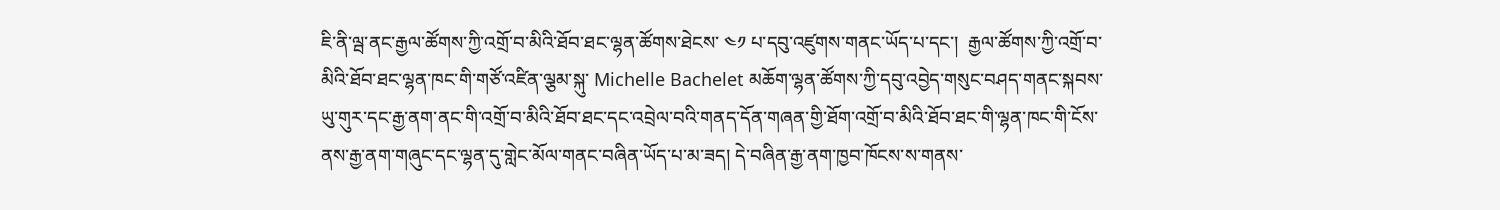ཇི་ནི་ལྦ་ནང་རྒྱལ་ཚོགས་ཀྱི་འགྲོ་བ་མིའི་ཐོབ་ཐང་ལྷན་ཚོགས་ཐེངས་ ༤༡ པ་དབུ་འཛུགས་གནང་ཡོད་པ་དང་།  རྒྱལ་ཚོགས་ཀྱི་འགྲོ་བ་མིའི་ཐོབ་ཐང་ལྷན་ཁང་གི་གཙོ་འཛིན་ལྕམ་སྐུ་ Michelle Bachelet མཆོག་ལྷན་ཚོགས་ཀྱི་དབུ་འབྱེད་གསུང་བཤད་གནང་སྐབས་ཡུ་གུར་དང་རྒྱ་ནག་ནང་གི་འགྲོ་བ་མིའི་ཐོབ་ཐང་དང་འབྲེལ་བའི་གནད་དོན་གཞན་གྱི་ཐོག་འགྲོ་བ་མིའི་ཐོབ་ཐང་གི་ལྷན་ཁང་གི་ངོས་ནས་རྒྱ་ནག་གཞུང་དང་ལྷན་དུ་གླེང་མོལ་གནང་བཞིན་ཡོད་པ་མ་ཟད། དེ་བཞིན་རྒྱ་ནག་ཁྱབ་ཁོངས་ས་གནས་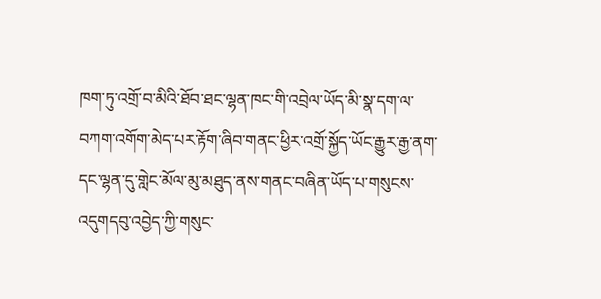ཁག་ཏུ་འགྲོ་བ་མིའི་ཐོབ་ཐང་ལྷན་ཁང་གི་འབྲེལ་ཡོད་མི་སྣ་དག་ལ་བཀག་འགོག་མེད་པར་རྟོག་ཞིབ་གནང་ཕྱིར་འགྲོ་སྐྱོད་ཡོང་རྒྱུར་རྒྱ་ནག་དང་ལྷན་དུ་གླེང་མོལ་མུ་མཐུད་ནས་གནང་བཞིན་ཡོད་པ་གསུངས་འདུགདབུ་འབྱེད་ཀྱི་གསུང་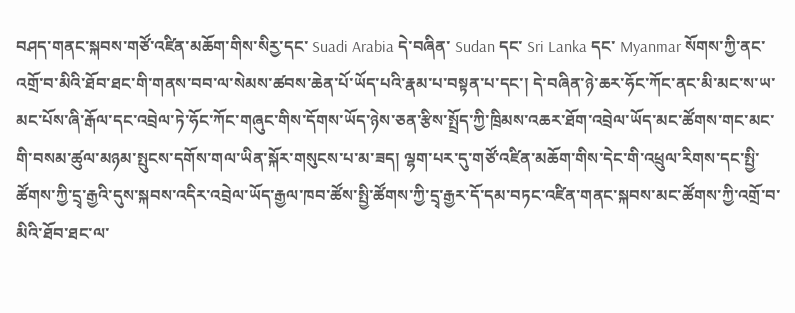བཤད་གནང་སྐབས་གཙོ་འཛིན་མཆོག་གིས་སིརྱ་དང་ Suadi Arabia དེ་བཞིན་ Sudan དང་ Sri Lanka དང་ Myanmar སོགས་ཀྱི་ནང་འགྲོ་བ་མིའི་ཐོབ་ཐང་གི་གནས་བབ་ལ་སེམས་ཚབས་ཆེན་པོ་ཡོད་པའི་རྣམ་པ་བསྟན་པ་དང་། དེ་བཞིན་ཉེ་ཆར་ཧོང་ཀོང་ནང་མི་མང་ས་ཡ་མང་པོས་ཞི་རྒོལ་དང་འབྲེལ་ཏེ་ཧོང་ཀོང་གཞུང་གིས་དོགས་ཡོད་ཉེས་ཅན་རྩིས་སྤྲོད་ཀྱི་ཁྲིམས་འཆར་ཐོག་འབྲེལ་ཡོད་མང་ཚོགས་གང་མང་གི་བསམ་ཚུལ་མཉམ་སྤུངས་དགོས་གལ་ཡིན་སྐོར་གསུངས་པ་མ་ཟད། ལྷག་པར་དུ་གཙོ་འཛིན་མཆོག་གིས་དེང་གི་འཕྲུལ་རིགས་དང་སྤྱི་ཚོགས་ཀྱི་དྲྭ་རྒྱའི་དུས་སྐབས་འདིར་འབྲེལ་ཡོད་རྒྱལ་ཁབ་ཚོས་སྤྱི་ཚོགས་ཀྱི་དྲྭ་རྒྱར་དོ་དམ་བཏང་འཛིན་གནང་སྐབས་མང་ཚོགས་ཀྱི་འགྲོ་བ་མིའི་ཐོབ་ཐང་ལ་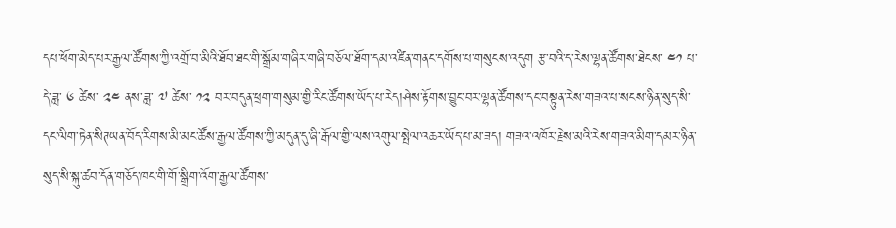དཔ་ཕོག་མེད་པར་རྒྱལ་ཚོགས་ཀྱི་འགྲོ་བ་མིའི་ཐོབ་ཐང་གི་སྒྲོམ་གཞིར་གཞི་བཅོལ་ཐོག་དམ་འཛིན་གནང་དགོས་པ་གསུངས་འདུག རྩ་བའི་ད་རེས་ལྷན་ཚོགས་ཐེངས་ ༤༡ པ་དེ་ཟླ་ ༦ ཚེས་ ༢༤ ནས་ཟླ་ ༧ ཚེས་ ༡༢ བར་བདུན་ཕྲག་གསུམ་གྱི་རིང་ཚོགས་ཡོད་པ་རེད།ཤེས་རྟོགས་བྱུང་བར་ལྷན་ཚོགས་དང་བསྟུན་རེས་གཟའ་པ་སངས་ཉིན་སུད་སི་དང་ལིག་ཏེན་སིཊཡན་བོད་རིགས་མི་མང་ཚོས་རྒྱལ་ཚོགས་ཀྱི་མདུན་དུ་ཞི་རྒོལ་གྱི་ལས་འགུལ་སྤེལ་འཆར་ཡོད་པ་མ་ཟད། གཟའ་འཁོར་རྗེས་མའི་རེས་གཟའ་མིག་དམར་ཉིན་སུད་སི་སྐུ་ཚབ་དོན་གཅོད་ཁང་གི་གོ་སྒྲིག་འོག་རྒྱལ་ཚོགས་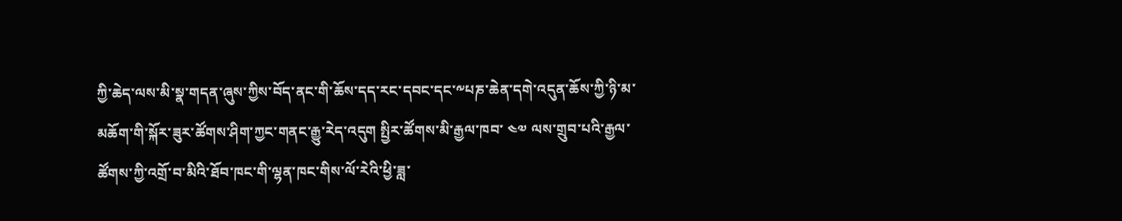ཀྱི་ཆེད་ལས་མི་སྣ་གདན་ཞུས་ཀྱིས་བོད་ནང་གི་ཆོས་དད་རང་དབང་དང་༸པཎ་ཆེན་དགེ་འདུན་ཆོས་ཀྱི་ཉི་མ་མཆོག་གི་སྐོར་ཟུར་ཚོགས་ཤིག་ཀྱང་གནང་རྒྱུ་རེད་འདུག སྤྱིར་ཚོགས་མི་རྒྱལ་ཁབ་ ༤༧ ལས་གྲུབ་པའི་རྒྱལ་ཚོགས་ཀྱི་འགྲོ་བ་མིའི་ཐོབ་ཁང་གི་ལྷན་ཁང་གིས་ལོ་རེའི་ཕྱི་ཟླ་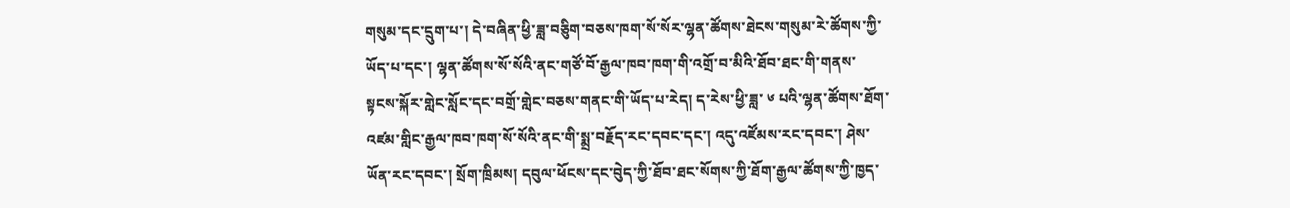གསུམ་དང་དྲུག་པ་། དེ་བཞིན་ཕྱི་ཟླ་བཅིུག་བཅས་ཁག་སོ་སོར་ལྷན་ཚོགས་ཐེངས་གསུམ་རེ་ཚོགས་ཀྱི་ཡོད་པ་དང་། ལྷན་ཚོགས་སོ་སོའི་ནང་གཙོ་བོ་རྒྱལ་ཁབ་ཁག་གི་འགྲོ་བ་མིའི་ཐོབ་ཐང་གི་གནས་སྟངས་སྐོར་གླེང་སློང་དང་བགྲོ་གླེང་བཅས་གནང་གི་ཡོད་པ་རེད། ད་རེས་ཕྱི་ཟླ་ ༦ པའི་ལྷན་ཚོགས་ཐོག་འཛམ་གླིང་རྒྱལ་ཁབ་ཁག་སོ་སོའི་ནང་གི་སྨྲ་བརྗོད་རང་དབང་དང་། འདུ་འཛོམས་རང་དབང་། ཤེས་ཡོན་རང་དབང་། སྲོག་ཁྲིམས། དབུལ་ཕོངས་དང་བེུད་ཀྱི་ཐོབ་ཐང་སོགས་ཀྱི་ཐོག་རྒྱལ་ཚོགས་ཀྱི་ཁྱད་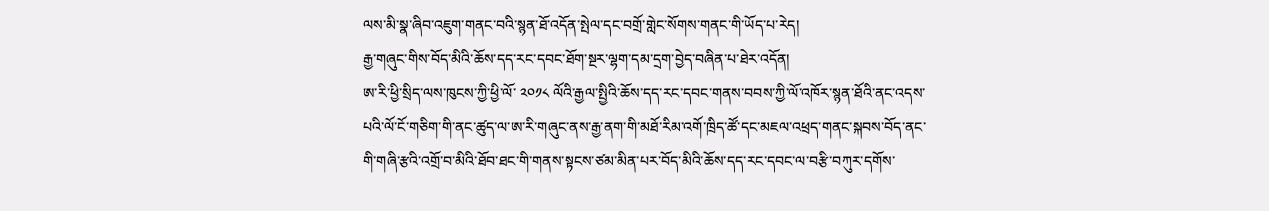ལས་མི་སྣ་ཞིབ་འཇུག་གནང་བའི་སྙན་ཐོ་འདོན་སྤེལ་དང་བགྲོ་གླེང་སོགས་གནང་གི་ཡོད་པ་རེད།
རྒྱ་གཞུང་གིས་བོད་མིའི་ཆོས་དད་རང་དབང་ཐོག་སྔར་ལྷག་དམ་དྲག་བྱེད་བཞིན་པ་ཐེར་འདོན།
ཨ་རི་ཕྱི་སྲིད་ལས་ཁུངས་ཀྱི་ཕྱི་ལོ་ ༢༠༡༨ ལོའི་རྒྱལ་སྤྱིའི་ཆོས་དད་རང་དབང་གནས་བབས་ཀྱི་ལོ་འཁོར་སྙན་ཐོའི་ནང་འདས་པའི་ལོ་ངོ་གཅིག་གི་ནང་ཚུད་ལ་ཨ་རི་གཞུང་ནས་རྒྱ་ནག་གི་མཐོ་རིམ་འགོ་ཁྲིད་ཚོ་དང་མཇལ་འཕྲད་གནང་སྐབས་བོད་ནང་གི་གཞི་རྩའི་འགྲོ་བ་མིའི་ཐོབ་ཐང་གི་གནས་སྟངས་ཙམ་མིན་པར་བོད་མིའི་ཆོས་དད་རང་དབང་ལ་བརྩི་བཀུར་དགོས་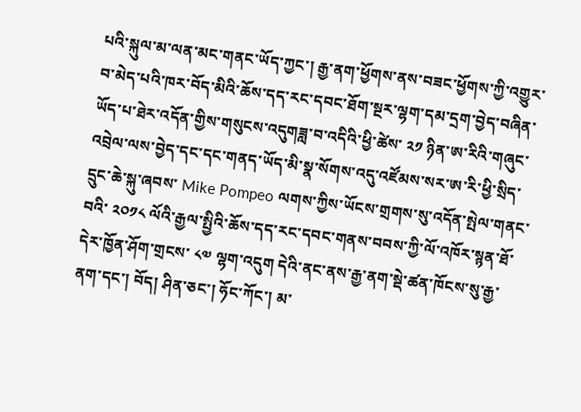པའི་སྐུལ་མ་ལན་མང་གནང་ཡོད་ཀྱང་། རྒྱ་ནག་ཕྱོགས་ནས་བཟང་ཕྱོགས་ཀྱི་འགྱུར་བ་མེད་པའི་ཁར་བོད་མིའི་ཆོས་དད་རང་དབང་ཐོག་སྔར་ལྷག་དམ་དྲག་བྱེད་བཞིན་ཡོད་པ་ཐེར་འདོན་གྱིས་གསུངས་འདུགཟླ་བ་འདིའི་ཕྱི་ཚེས་ ༢༡ ཉིན་ཨ་རིའི་གཞུང་འབྲེལ་ལས་བྱེད་དང་དང་གནད་ཡོད་མི་སྣ་སོགས་འདུ་འཛོམས་སར་ཨ་རི་ཕྱི་སྲིད་དྲུང་ཆེ་སྐུ་ཞབས་ Mike Pompeo ལགས་ཀྱིས་ཡོངས་གྲགས་སུ་འདོན་སྤེལ་གནང་བའི་ ༢༠༡༨ ལོའི་རྒྱལ་སྤྱིའི་ཆོས་དད་རང་དབང་གནས་བབས་ཀྱི་ལོ་འཁོར་སྙན་ཐོ་དེར་ཁྱོན་ཤོག་གྲངས་ ༨༧ ལྷག་འདུག དེའི་ནང་ནས་རྒྱ་ནག་སྡེ་ཚན་ཁོངས་སུ་རྒྱ་ནག་དང་། བོད། ཤིན་ཅང་། ཧོང་ཀོང་། མ་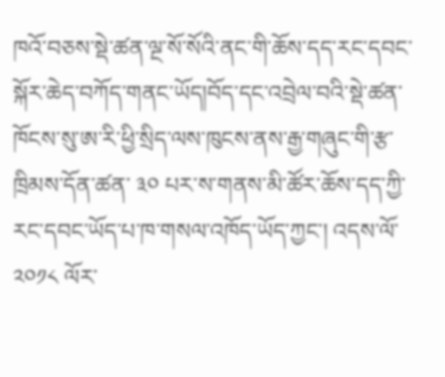ཁའོ་བཅས་སྡེ་ཚན་ལྔ་སོ་སོའི་ནང་གི་ཆོས་དད་རང་དབང་སྐོར་ཆེད་བཀོད་གནང་ཡོད།བོད་དང་འབྲེལ་བའི་སྡེ་ཚན་ཁོངས་སུ་ཨ་རི་ཕྱི་སྲིད་ལས་ཁུངས་ནས་རྒྱ་གཞུང་གི་རྩ་ཁྲིམས་དོན་ཚན་ ༣༠ པར་ས་གནས་མི་ཚོར་ཆོས་དད་ཀྱི་རང་དབང་ཡོད་པ་ཁ་གསལ་འཁོད་ཡོད་ཀྱང་། འདས་ལོ་ ༢༠༡༨ ལོར་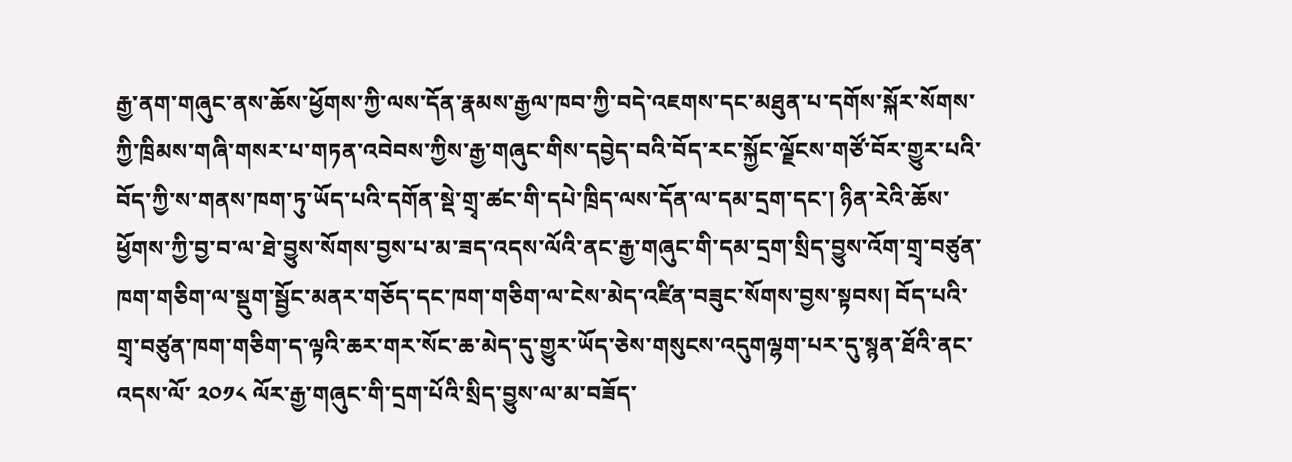རྒྱ་ནག་གཞུང་ནས་ཆོས་ཕྱོགས་ཀྱི་ལས་དོན་རྣམས་རྒྱལ་ཁབ་ཀྱི་བདེ་འཇགས་དང་མཐུན་པ་དགོས་སྐོར་སོགས་ཀྱི་ཁྲིམས་གཞི་གསར་པ་གཏན་འབེབས་ཀྱིས་རྒྱ་གཞུང་གིས་དབྱེད་བའི་བོད་རང་སྐྱོང་ལྗོངས་གཙོ་བོར་གྱུར་པའི་བོད་ཀྱི་ས་གནས་ཁག་ཏུ་ཡོད་པའི་དགོན་སྡེ་གྲྭ་ཚང་གི་དཔེ་ཁྲིད་ལས་དོན་ལ་དམ་དྲག་དང་། ཉིན་རེའི་ཆོས་ཕྱོགས་ཀྱི་བྱ་བ་ལ་ཐེ་བྱུས་སོགས་བྱས་པ་མ་ཟད་འདས་ལོའི་ནང་རྒྱ་གཞུང་གི་དམ་དྲག་སྲིད་བྱུས་འོག་གྲྭ་བཙུན་ཁག་གཅིག་ལ་སྡུག་སྦྱོང་མནར་གཅོད་དང་ཁག་གཅིག་ལ་ངེས་མེད་འཛིན་བཟུང་སོགས་བྱས་སྟབས། བོད་པའི་གྲྭ་བཙུན་ཁག་གཅིག་ད་ལྟའི་ཆར་གར་སོང་ཆ་མེད་དུ་གྱུར་ཡོད་ཅེས་གསུངས་འདུགལྷག་པར་དུ་སྙན་ཐོའི་ནང་འདས་ལོ་ ༢༠༡༨ ལོར་རྒྱ་གཞུང་གི་དྲག་པོའི་སྲིད་བྱུས་ལ་མ་བཟོད་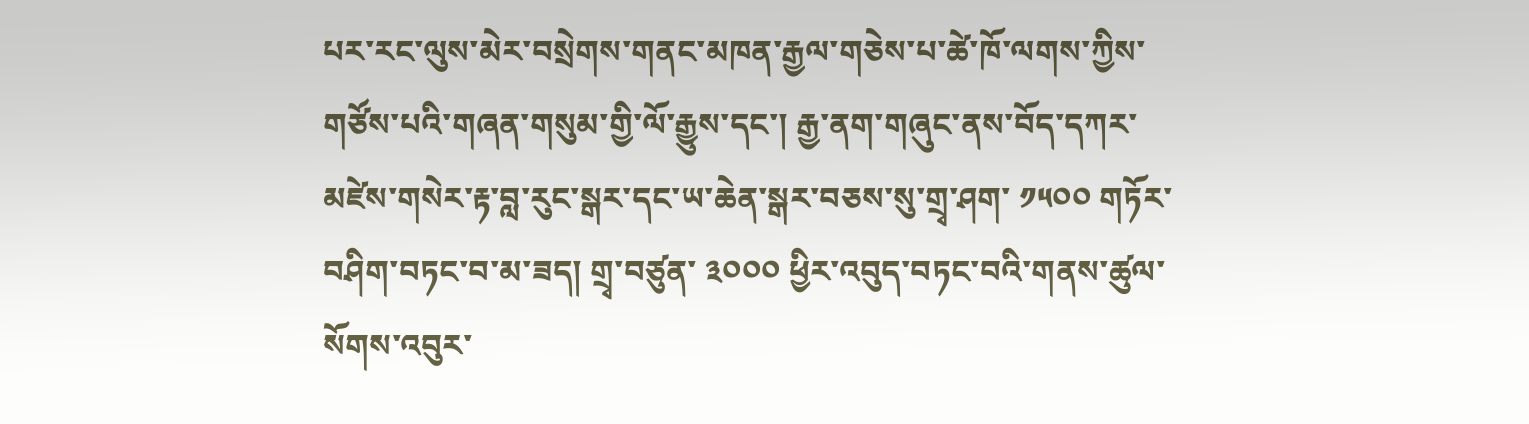པར་རང་ལུས་མེར་བསྲེགས་གནང་མཁན་རྒྱལ་གཅེས་པ་ཚེ་ཁོ་ལགས་ཀྱིས་གཙོས་པའི་གཞན་གསུམ་གྱི་ལོ་རྒྱུས་དང་། རྒྱ་ནག་གཞུང་ནས་བོད་དཀར་མཛེས་གསེར་རྟ་བླ་རུང་སྒར་དང་ཡ་ཆེན་སྒར་བཅས་སུ་གྲྭ་ཤག་ ༡༥༠༠ གཏོར་བཤིག་བཏང་བ་མ་ཟད། གྲྭ་བཙུན་ ༣༠༠༠ ཕྱིར་འབུད་བཏང་བའི་གནས་ཚུལ་སོགས་འབུར་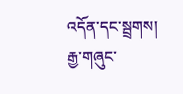འདོན་དང་སྦྲགས། རྒྱ་གཞུང་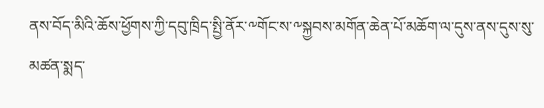ནས་བོད་མིའི་ཆོས་ཕྱོགས་ཀྱི་དབུ་ཁྲིད་སྤྱི་ནོར་༸གོང་ས་༸སྐྱབས་མགོན་ཆེན་པོ་མཆོག་ལ་དུས་ནས་དུས་སུ་མཚན་སྨད་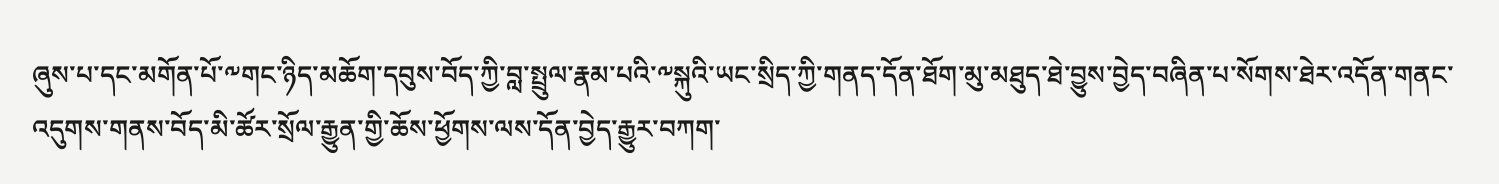ཞུས་པ་དང་མགོན་པོ་༸གང་ཉིད་མཆོག་དབུས་བོད་ཀྱི་བླ་སྤྲུལ་རྣམ་པའི་༸སྐུའི་ཡང་སྲིད་ཀྱི་གནད་དོན་ཐོག་མུ་མཐུད་ཐེ་བྱུས་བྱེད་བཞིན་པ་སོགས་ཐེར་འདོན་གནང་འདུགས་གནས་བོད་མི་ཚོར་སྲོལ་རྒྱུན་གྱི་ཆོས་ཕྱོགས་ལས་དོན་བྱེད་རྒྱུར་བཀག་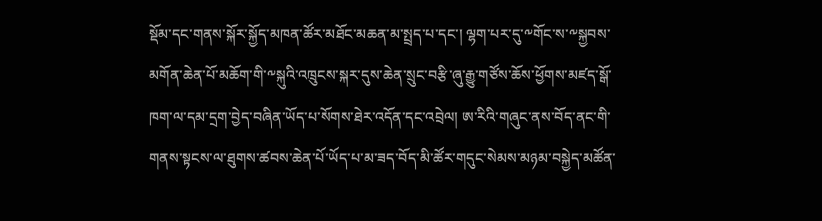སྡོམ་དང་གནས་སྐོར་སྐྱོད་མཁན་ཚོར་མཐོང་མཆན་མ་སྤྲད་པ་དང་། ལྷག་པར་དུ་༸གོང་ས་༸སྐྱབས་མགོན་ཆེན་པོ་མཆོག་གི་༸སྐུའི་འཁྲུངས་སྐར་དུས་ཆེན་སྲུང་བརྩི་ཞུ་རྒྱུ་གཙོས་ཆོས་ཕྱོགས་མཛད་སྒོ་ཁག་ལ་དམ་དྲག་བྱེད་བཞིན་ཡོད་པ་སོགས་ཐེར་འདོན་དང་འབྲེལ། ཨ་རིའི་གཞུང་ནས་བོད་ནང་གི་གནས་སྟངས་ལ་ཐུགས་ཚབས་ཆེན་པོ་ཡོད་པ་མ་ཟད་བོད་མི་ཚོར་གདུང་སེམས་མཉམ་བསྐྱེད་མཚོན་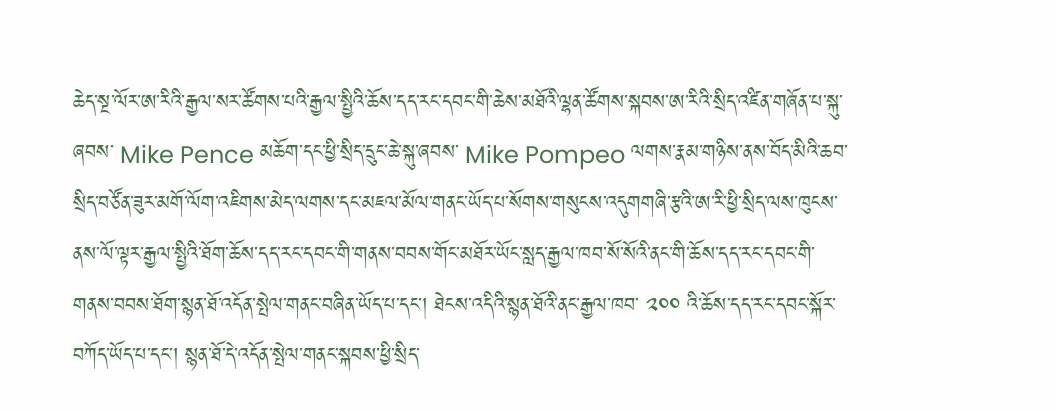ཆེད་སྔ་ལོར་ཨ་རིའི་རྒྱལ་སར་ཚོགས་པའི་རྒྱལ་སྤྱིའི་ཆོས་དད་རང་དབང་གི་ཆེས་མཐོའི་ལྷན་ཚོགས་སྐབས་ཨ་རིའི་སྲིད་འཛིན་གཞོན་པ་སྐུ་ཞབས་ Mike Pence མཆོག་དང་ཕྱི་སྲིད་དྲུང་ཆེ་སྐུ་ཞབས་ Mike Pompeo ལགས་རྣམ་གཉིས་ནས་བོད་མིའི་ཆབ་སྲིད་བཙོན་ཟུར་མགོ་ལོག་འཇིགས་མེད་ལགས་དང་མཇལ་མོལ་གནང་ཡོད་པ་སོགས་གསུངས་འདུགགཞི་རྩའི་ཨ་རི་ཕྱི་སྲིད་ལས་ཁུངས་ནས་ལོ་ལྟར་རྒྱལ་སྤྱིའི་ཐོག་ཆོས་དད་རང་དབང་གི་གནས་བབས་གོང་མཐོར་ཡོང་སླད་རྒྱལ་ཁབ་སོ་སོའི་ནང་གི་ཆོས་དད་རང་དབང་གི་གནས་བབས་ཐོག་སྙན་ཐོ་འདོན་སྤེལ་གནང་བཞིན་ཡོད་པ་དང་། ཐེངས་འདིའི་སྙན་ཐོའི་ནང་རྒྱལ་ཁབ་ ༢༠༠ འི་ཆོས་དད་རང་དབང་སྐོར་བཀོད་ཡོད་པ་དང་། སྙན་ཐོ་དེ་འདོན་སྤེལ་གནང་སྐབས་ཕྱི་སྲིད་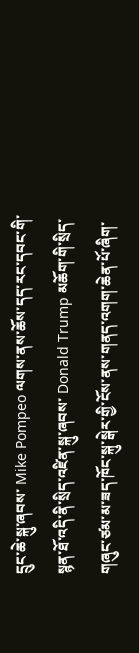དྲུང་ཆེ་སྐུ་ཞབས་ Mike Pompeo ལགས་ནས་ཆོས་དད་རང་དབང་གི་སྙན་ཐོ་འདི་ནི་སྲིད་འཛིན་སྐུ་ཞབས་ Donald Trump མཆོག་གི་སྲིད་གཞུང་ཙམ་མ་ཟད་ཁོང་སྐུ་སྒེར་གྱི་ངོས་ནས་གནད་འགག་ཆེན་པོ་ཞིག་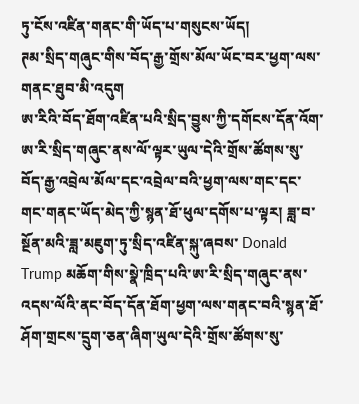ཏུ་ངོས་འཛིན་གནང་གི་ཡོད་པ་གསུངས་ཡོད།
ཊམ་སྲིད་གཞུང་གིས་བོད་རྒྱ་གྲོས་མོལ་ཡོང་བར་ཕྱག་ལས་གནང་ཐུབ་མི་འདུག
ཨ་རིའི་བོད་ཐོག་འཛིན་པའི་སྲིད་བྱུས་ཀྱི་དགོངས་དོན་འོག་ཨ་རི་སྲིད་གཞུང་ནས་ལོ་ལྟར་ཡུལ་དེའི་གྲོས་ཚོགས་སུ་བོད་རྒྱ་འབྲེལ་མོལ་དང་འབྲེལ་བའི་ཕྱག་ལས་གང་དང་གང་གནང་ཡོད་མེད་ཀྱི་སྙན་ཐོ་ཕུལ་དགོས་པ་ལྟར། ཟླ་བ་སྔོན་མའི་ཟླ་མཇུག་ཏུ་སྲིད་འཛིན་སྐུ་ཞབས་ Donald Trump མཆོག་གིས་སྣེ་ཁྲིད་པའི་ཨ་རི་སྲིད་གཞུང་ནས་འདས་ལོའི་ནང་བོད་དོན་ཐོག་ཕྱག་ལས་གནང་བའི་སྙན་ཐོ་ཤོག་གྲངས་དྲུག་ཅན་ཞིག་ཡུལ་དེའི་གྲོས་ཚོགས་སུ་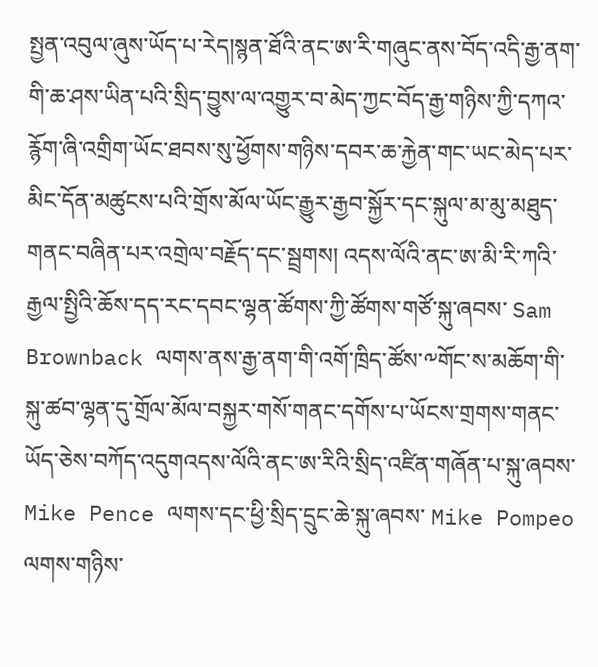སྤྱན་འབུལ་ཞུས་ཡོད་པ་རེད།སྙན་ཐོའི་ནང་ཨ་རི་གཞུང་ནས་བོད་འདི་རྒྱ་ནག་གི་ཆ་ཤས་ཡིན་པའི་སྲིད་བྱུས་ལ་འགྱུར་བ་མེད་ཀྱང་བོད་རྒྱ་གཉིས་ཀྱི་དཀའ་རྙོག་ཞི་འགྲིག་ཡོང་ཐབས་སུ་ཕྱོགས་གཉིས་དབར་ཆ་རྐྱེན་གང་ཡང་མེད་པར་མིང་དོན་མཚུངས་པའི་གྲོས་མོལ་ཡོང་རྒྱུར་རྒྱབ་སྐྱོར་དང་སྐུལ་མ་མུ་མཐུད་གནང་བཞིན་པར་འགྲེལ་བརྗོད་དང་སྦྲགས། འདས་ལོའི་ནང་ཨ་མི་རི་ཀའི་རྒྱལ་སྤྱིའི་ཆོས་དད་རང་དབང་ལྷན་ཚོགས་ཀྱི་ཚོགས་གཙོ་སྐུ་ཞབས་ Sam Brownback ལགས་ནས་རྒྱ་ནག་གི་འགོ་ཁྲིད་ཚོས་༸གོང་ས་མཆོག་གི་སྐུ་ཚབ་ལྷན་དུ་གྲོལ་མོལ་བསྐྱར་གསོ་གནང་དགོས་པ་ཡོངས་གྲགས་གནང་ཡོད་ཅེས་བཀོད་འདུགའདས་ལོའི་ནང་ཨ་རིའི་སྲིད་འཛིན་གཞོན་པ་སྐུ་ཞབས་ Mike Pence ལགས་དང་ཕྱི་སྲིད་དྲུང་ཆེ་སྐུ་ཞབས་ Mike Pompeo ལགས་གཉིས་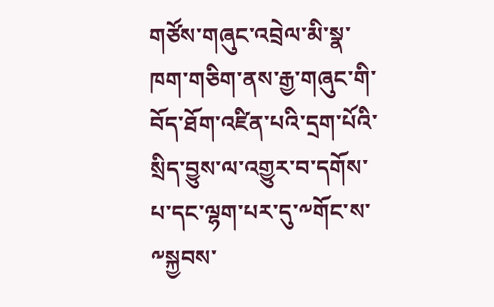གཙོས་གཞུང་འབྲེལ་མི་སྣ་ཁག་གཅིག་ནས་རྒྱ་གཞུང་གི་བོད་ཐོག་འཛིན་པའི་དྲག་པོའི་སྲིད་བྱུས་ལ་འགྱུར་བ་དགོས་པ་དང་ལྷག་པར་དུ་༸གོང་ས་༸སྐྱབས་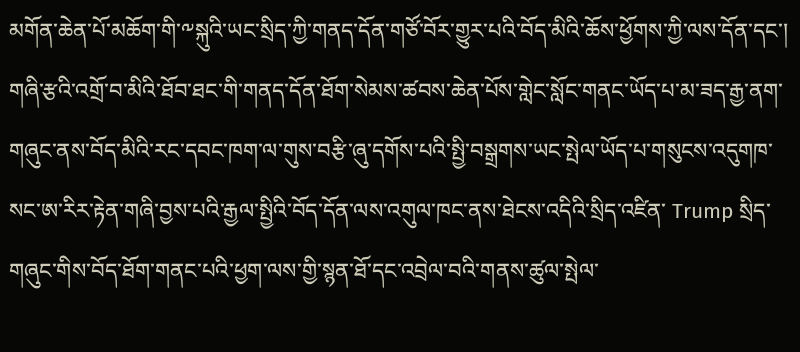མགོན་ཆེན་པོ་མཆོག་གི་༸སྐུའི་ཡང་སྲིད་ཀྱི་གནད་དོན་གཙོ་བོར་གྱུར་པའི་བོད་མིའི་ཆོས་ཕྱོགས་ཀྱི་ལས་དོན་དང་། གཞི་རྩའི་འགྲོ་བ་མིའི་ཐོབ་ཐང་གི་གནད་དོན་ཐོག་སེམས་ཚབས་ཆེན་པོས་གླེང་སློང་གནང་ཡོད་པ་མ་ཟད་རྒྱ་ནག་གཞུང་ནས་བོད་མིའི་རང་དབང་ཁག་ལ་གུས་བརྩི་ཞུ་དགོས་པའི་སྤྱི་བསྒྲགས་ཡང་སྤེལ་ཡོད་པ་གསུངས་འདུགཁ་སང་ཨ་རིར་རྟེན་གཞི་བྱས་པའི་རྒྱལ་སྤྱིའི་བོད་དོན་ལས་འགུལ་ཁང་ནས་ཐེངས་འདིའི་སྲིད་འཛིན་ Trump སྲིད་གཞུང་གིས་བོད་ཐོག་གནང་པའི་ཕྱག་ལས་གྱི་སྙན་ཐོ་དང་འབྲེལ་བའི་གནས་ཚུལ་སྤེལ་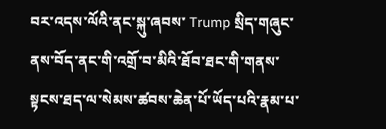བར་འདས་ལོའི་ནང་སྐུ་ཞབས་ Trump སྲིད་གཞུང་ནས་བོད་ནང་གི་འགྲོ་བ་མིའི་ཐོབ་ཐང་གི་གནས་སྟངས་ཐད་ལ་སེམས་ཚབས་ཆེན་པོ་ཡོད་པའི་རྣམ་པ་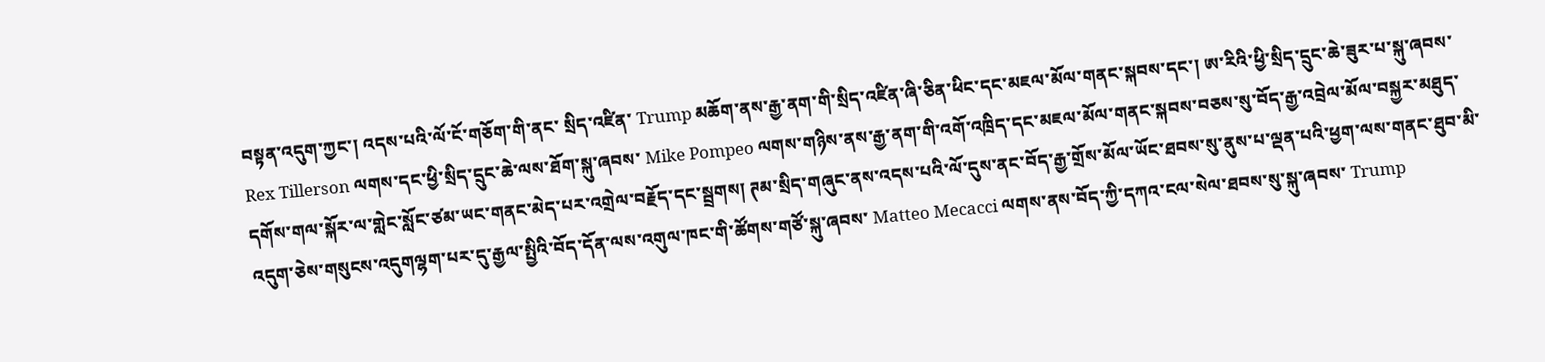བསྟན་འདུག་ཀྱང་། འདས་པའི་ལོ་ངོ་གཅོག་གི་ནང་ སྲིད་འཛིན་ Trump མཆོག་ནས་རྒྱ་ནག་གི་སྲིད་འཛིན་ཞི་ཅིན་ཕིང་དང་མཇལ་མོལ་གནང་སྐབས་དང་། ཨ་རིའི་ཕྱི་སྲིད་དྲུང་ཆེ་ཟུར་པ་སྐུ་ཞབས་ Rex Tillerson ལགས་དང་ཕྱི་སྲིད་དྲུང་ཆེ་ལས་ཐོག་སྐུ་ཞབས་ Mike Pompeo ལགས་གཉིས་ནས་རྒྱ་ནག་གི་འགོ་འཁྲིད་དང་མཇལ་མོལ་གནང་སྐབས་བཅས་སུ་བོད་རྒྱ་འབྲེལ་མོལ་བསྐྱར་མཐུད་དགོས་གལ་སྐོར་ལ་གླེང་སློང་ཙམ་ཡང་གནང་མེད་པར་འགྲེལ་བརྗོད་དང་སྦྲགས། ཊམ་སྲིད་གཞུང་ནས་འདས་པའི་ལོ་དུས་ནང་བོད་རྒྱ་གྲོས་མོལ་ཡོང་ཐབས་སུ་ནུས་པ་ལྡན་པའི་ཕྱག་ལས་གནང་ཐུབ་མི་འདུག་ཅེས་གསུངས་འདུགལྷག་པར་དུ་རྒྱལ་སྤྱིའི་བོད་དོན་ལས་འགུལ་ཁང་གི་ཚོགས་གཙོ་སྐུ་ཞབས་ Matteo Mecacci ལགས་ནས་བོད་ཀྱི་དཀའ་ངལ་སེལ་ཐབས་སུ་སྐུ་ཞབས་ Trump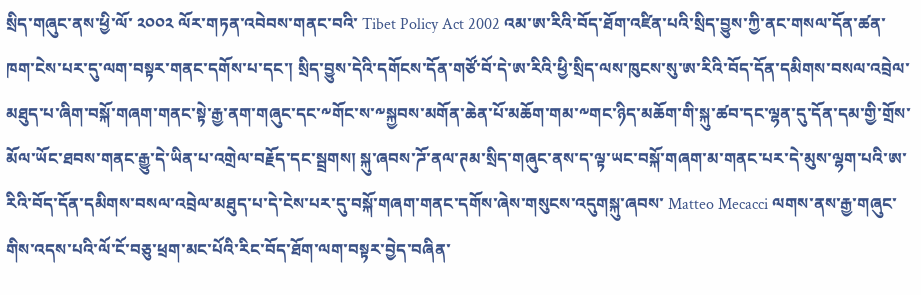སྲིད་གཞུང་ནས་ཕྱི་ལོ་ ༢༠༠༢ ལོར་གཏན་འབེབས་གནང་བའི་ Tibet Policy Act 2002 འམ་ཨ་རིའི་བོད་ཐོག་འཛིན་པའི་སྲིད་བྱུས་ཀྱི་ནང་གསལ་དོན་ཚན་ཁག་ངེས་པར་དུ་ལག་བསྟར་གནང་དགོས་པ་དང་། སྲིད་བྱུས་དེའི་དགོངས་དོན་གཙོ་བོ་དེ་ཨ་རིའི་ཕྱི་སྲིད་ལས་ཁུངས་སུ་ཨ་རིའི་བོད་དོན་དམིགས་བསལ་འབྲེལ་མཐུད་པ་ཞིག་བསྐོ་གཞག་གནང་སྟེ་རྒྱ་ནག་གཞུང་དང་༸གོང་ས་༸སྐྱབས་མགོན་ཆེན་པོ་མཆོག་གམ་༸གང་ཉིད་མཆོག་གི་སྐུ་ཚབ་དང་ལྷན་དུ་དོན་དམ་གྱི་གྲོས་མོལ་ཡོང་ཐབས་གནང་རྒྱུ་དེ་ཡིན་པ་འགྲེལ་བརྗོད་དང་སྦྲགས། སྐུ་ཞབས་ཌོ་ནལ་ཊམ་སྲིད་གཞུང་ནས་ད་ལྟ་ཡང་བསྐོ་གཞག་མ་གནང་པར་དེ་མུས་ལྷག་པའི་ཨ་རིའི་བོད་དོན་དམིགས་བསལ་འབྲེལ་མཐུད་པ་དེ་ངེས་པར་དུ་བསྐོ་གཞག་གནང་དགོས་ཞེས་གསུངས་འདུགསྐུ་ཞབས་ Matteo Mecacci ལགས་ནས་རྒྱ་གཞུང་གིས་འདས་པའི་ལོ་ངོ་བཅུ་ཕྲག་མང་པོའི་རིང་བོད་ཐོག་ལག་བསྟར་བྱེད་བཞིན་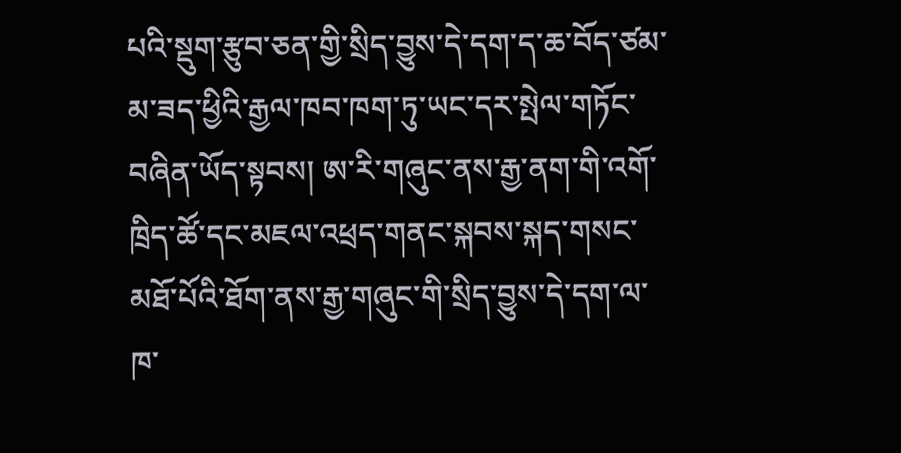པའི་སྡུག་རྩུབ་ཅན་གྱི་སྲིད་བྱུས་དེ་དག་ད་ཆ་བོད་ཙམ་མ་ཟད་ཕྱིའི་རྒྱལ་ཁབ་ཁག་ཏུ་ཡང་དར་སྤེལ་གཏོང་བཞིན་ཡོད་སྟབས། ཨ་རི་གཞུང་ནས་རྒྱ་ནག་གི་འགོ་ཁྲིད་ཚོ་དང་མཇལ་འཕྲད་གནང་སྐབས་སྐད་གསང་མཐོ་པོའི་ཐོག་ནས་རྒྱ་གཞུང་གི་སྲིད་བྱུས་དེ་དག་ལ་ཁ་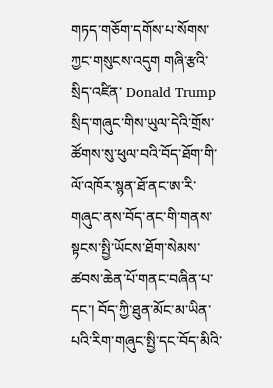གཏད་གཅོག་དགོས་པ་སོགས་ཀྱང་གསུངས་འདུག གཞི་རྩའི་སྲིད་འཛིན་ Donald Trump སྲིད་གཞུང་གིས་ཡུལ་དེའི་གྲོས་ཚོགས་སུ་ཕུལ་བའི་བོད་ཐོག་གི་ལོ་འཁོར་སྙན་ཐོ་ནང་ཨ་རི་གཞུང་ནས་བོད་ནང་གི་གནས་སྟངས་སྤྱི་ཡོངས་ཐོག་སེམས་ཚབས་ཆེན་པོ་གནང་བཞིན་པ་དང་། བོད་ཀྱི་ཐུན་མོང་མ་ཡིན་པའི་རིག་གཞུང་སྤྱི་དང་བོད་མིའི་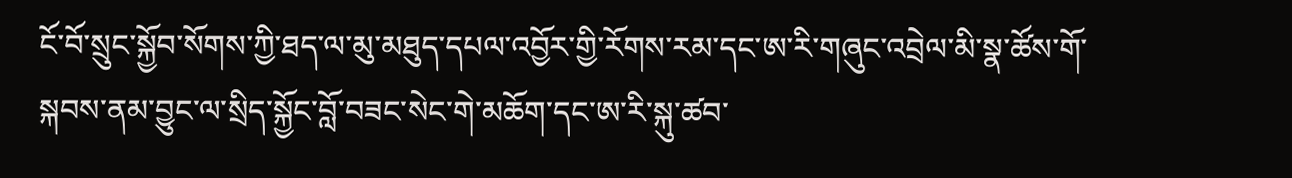ངོ་བོ་སྲུང་སྐྱོབ་སོགས་ཀྱི་ཐད་ལ་མུ་མཐུད་དཔལ་འབྱོར་གྱི་རོགས་རམ་དང་ཨ་རི་གཞུང་འབྲེལ་མི་སྣ་ཚོས་གོ་སྐབས་ནམ་བྱུང་ལ་སྲིད་སྐྱོང་བློ་བཟང་སེང་གེ་མཆོག་དང་ཨ་རི་སྐུ་ཚབ་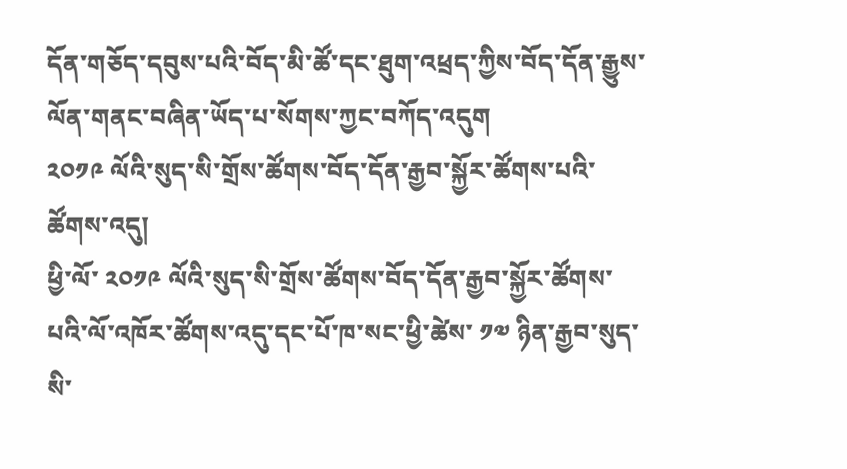དོན་གཅོད་དབུས་པའི་བོད་མི་ཚོ་དང་ཐུག་འཕྲད་ཀྱིས་བོད་དོན་རྒྱུས་ལོན་གནང་བཞིན་ཡོད་པ་སོགས་ཀྱང་བཀོད་འདུག
༢༠༡༩ ལོའི་སུད་སི་གྲོས་ཚོགས་བོད་དོན་རྒྱབ་སྐྱོར་ཚོགས་པའི་ཚོགས་འདུ།
ཕྱི་ལོ་ ༢༠༡༩ ལོའི་སུད་སི་གྲོས་ཚོགས་བོད་དོན་རྒྱབ་སྐྱོར་ཚོགས་པའི་ལོ་འཁོར་ཚོགས་འདུ་དང་པོ་ཁ་སང་ཕྱི་ཚེས་ ༡༧ ཉིན་རྒྱབ་སུད་སི་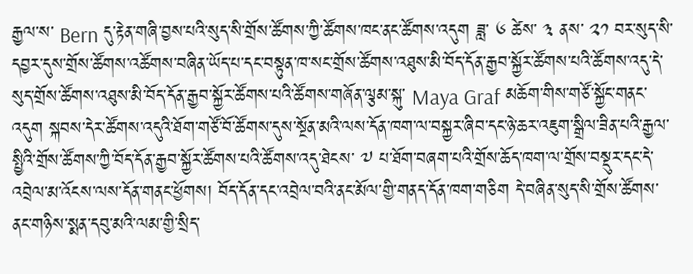རྒྱལ་ས་ Bern དུ་རྟེན་གཞི་བྱས་པའི་སུད་སི་གྲོས་ཚོགས་ཀྱི་ཚོགས་ཁང་ནང་ཚོགས་འདུག ཟླ་ ༦ ཚེས་ ༣ ནས་ ༢༡ བར་སུད་སི་དབྱར་དུས་གྲོས་ཚོགས་འཚོགས་བཞིན་ཡོད་པ་དང་བསྟུན་ཁ་སང་གྲོས་ཚོགས་འཐུས་མི་བོད་དོན་རྒྱབ་སྐྱོར་ཚོགས་པའི་ཚོགས་འདུ་དེ་སུད་གྲོས་ཚོགས་འཐུས་མི་བོད་དོན་རྒྱབ་སྐྱོར་ཚོགས་པའི་ཚོགས་གཞོན་ལྕམ་སྐུ་ Maya Graf མཆོག་གིས་གཙོ་སྐྱོང་གནང་འདུག སྐབས་དེར་ཚོགས་འདུའི་ཐོག་གཙོ་བོ་ཚོགས་དུས་སྔོན་མའི་ལས་དོན་ཁག་ལ་བསྐྱར་ཞིབ་དང་ཉེ་ཆར་འཇུག་སྒྲིལ་ཟིན་པའི་རྒྱལ་སྤྱིའི་གྲོས་ཚོགས་ཀྱི་བོད་དོན་རྒྱབ་སྐྱོར་ཚོགས་པའི་ཚོགས་འདུ་ཐེངས་ ༧ པ་ཐོག་བཞག་པའི་གྲོས་ཆོད་ཁག་ལ་གྲོས་བསྡུར་དང་དེ་འབྲེལ་མ་འོངས་ལས་དོན་གནང་ཕྱོགས། བོད་དོན་དང་འབྲེལ་བའི་ནང་མོལ་གྱི་གནད་དོན་ཁག་གཅིག དེ་བཞིན་སུད་སི་གྲོས་ཚོགས་ནང་གཉིས་སྨན་དབུ་མའི་ལམ་གྱི་སྲིད་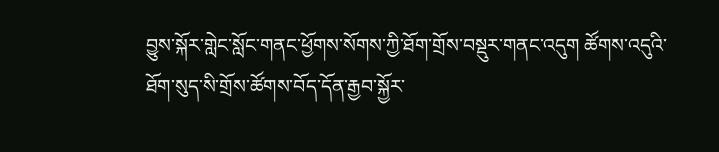བྱུས་སྐོར་གླེང་སློང་གནང་ཕྱོགས་སོགས་ཀྱི་ཐོག་གྲོས་བསྡུར་གནང་འདུག ཚོགས་འདུའི་ཐོག་སུད་སི་གྲོས་ཚོགས་བོད་དོན་རྒྱབ་སྐྱོར་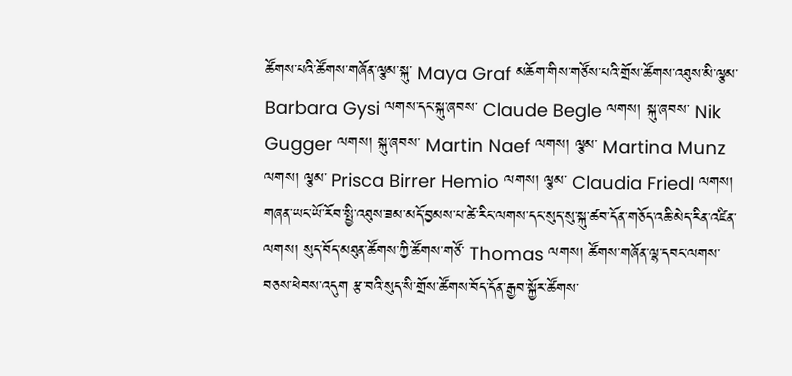ཚོགས་པའི་ཚོགས་གཞོན་ལྕམ་སྐུ་ Maya Graf མཆོག་གིས་གཙོས་པའི་གྲོས་ཚོགས་འཐུས་མི་ལྕམ་ Barbara Gysi ལགས་དང་སྐུ་ཞབས་ Claude Begle ལགས། སྐུ་ཞབས་ Nik Gugger ལགས། སྐུ་ཞབས་ Martin Naef ལགས། ལྕམ་ Martina Munz ལགས། ལྕམ་ Prisca Birrer Hemio ལགས། ལྕམ་ Claudia Friedl ལགས། གཞན་ཡང་ཡོ་རོབ་སྤྱི་འཐུས་ཟམ་མདོ་བྱམས་པ་ཚེ་རིང་ལགས་དང་སུད་སུ་སྐུ་ཚབ་དོན་གཅོད་འཆི་མེད་རིན་འཛིན་ལགས། སུད་བོད་མཐུན་ཚོགས་ཀྱི་ཚོགས་གཙོ་ Thomas ལགས། ཚོགས་གཞོན་ལྷ་དབང་ལགས་བཅས་ཕེབས་འདུག རྩ་བའི་སུད་སི་གྲོས་ཚོགས་བོད་དོན་རྒྱབ་སྐྱོར་ཚོགས་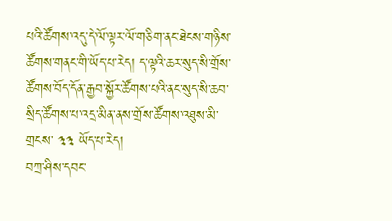པའི་ཚོགས་འདུ་དེ་ལོ་ལྟར་ལོ་གཅིག་ནང་ཐེངས་གཉིས་ཚོགས་གནང་གི་ཡོད་པ་རེད། ད་ལྟའི་ཆར་སུད་སི་གྲོས་ཚོགས་བོད་དོན་རྒྱབ་སྐྱོར་ཚོགས་པའི་ནང་སུད་སི་ཆབ་སྲིད་ཚོགས་པ་འདྲ་མིན་ནས་གྲོས་ཚོགས་འཐུས་མི་གྲངས་ ༣༣ ཡོད་པ་རེད།
བཀྲ་ཤིས་དབང་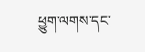ཕྱུག་ལགས་དང་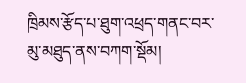ཁྲིམས་རྩོད་པ་ཐུག་འཕྲད་གནང་བར་མུ་མཐུད་ནས་བཀག་སྡོམ།